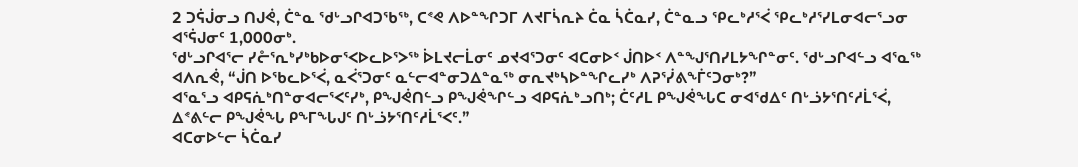2 ᑐᕌᒎᓂᓗ ᑎᒍᕚ, ᑖᓐᓇ ᖁᒡᓗᒋᐊᑐᖃᖅ, ᑕᕝᕙ ᐱᐅᓐᖏᑐᒥ ᐱᔪᒥᓵᕆᔨ ᑖᓇ ᓵᑖᓇᓯ, ᑖᓐᓇᓗ ᕿᓚᒃᓱᕐᐹ ᕿᓚᒃᓱᕐᓯᒪᓂᐊᓕᕐᓗᓂ ᐊᕐᕌᒍᓂᑦ 1,000ᓂᒃ.
ᖁᒡᓗᒋᐊᕐᓕ ᓯᓔᕐᕆᒃᓯᒃᑲᐅᓂᕐᐸᐅᓚᐅᕐᐳᖅ ᐆᒪᔪᓕᒫᓂᑦ ᓄᔪᐊᕐᑐᓂᑦ ᐊᑕᓂᐅᑉ ᒎᑎᐅᑉ ᐱᓐᖑᕐᑎᓯᒪᔭᖏᓐᓂᑦ. ᖁᒡᓗᒋᐊᓪᓗ ᐊᕐᓇᖅ ᐊᐱᕆᕚ, “ᒎᑎ ᐅᖃᓚᐅᕐᐹ, ᓇᐹᕐᑐᓂᑦ ᓇᓪᓕᐊᓐᓂᑐᐃᓐᓇᖅ ᓂᕆᔪᒃᓴᐅᓐᖏᓚᓯᒃ ᐱᕈᕐᓰᕕᖕᒦᑦᑐᓂᒃ?”
ᐊᕐᓇᕐᓗ ᐊᑭᕋᕇᒃᑎᓐᓂᐊᓕᕐᐸᑦᓯᒃ, ᑭᖑᕚᑎᓪᓗ ᑭᖑᕚᖏᓪᓗ ᐊᑭᕋᕇᒃᓗᑎᒃ; ᑖᑦᓱᒪ ᑭᖑᕚᖓᑕ ᓂᐊᖁᐃᑦ ᑎᒡᓘᔭᕐᑎᑦᓱᒫᕐᐹ, ᐃᕝᕕᓪᓕ ᑭᖑᕚᖓ ᑭᖕᒥᖓᒍᑦ ᑎᒡᓘᔭᕐᑎᑦᓱᒫᕐᐸᑦ.”
ᐊᑕᓂᐅᓪᓕ ᓵᑖᓇᓯ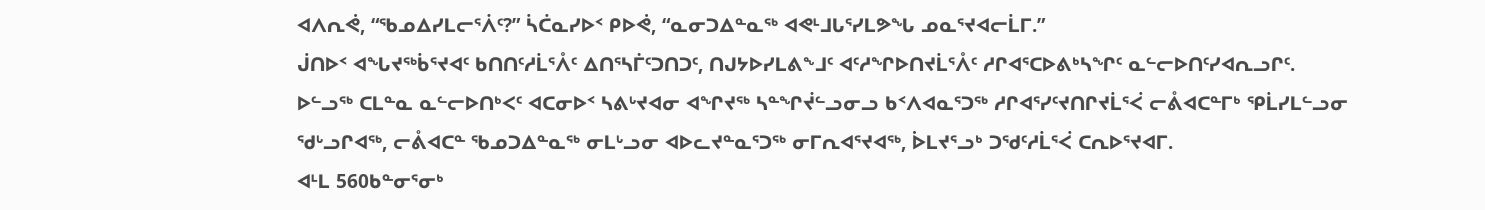ᐊᐱᕆᕚ, “ᖃᓄᐃᓯᒪᓕᕐᐲᑦ?” ᓵᑖᓇᓯᐅᑉ ᑭᐅᕚ, “ᓇᓂᑐᐃᓐᓇᖅ ᐊᕙᒻᒧᒐᕐᓯᒪᕗᖓ ᓄᓇᕐᔪᐊᓕᒫᒥ.”
ᒎᑎᐅᑉ ᐊᖓᔪᖅᑳᕐᔪᐊᑦ ᑲᑎᑎᑦᓱᒫᕐᐰᑦ ᐃᑎᕐᓴᒦᑦᑐᑎᑐᑦ, ᑎᒍᔭᐅᓯᒪᕕᖕᒧᑦ ᐊᑦᓱᖏᐅᑎᔪᒫᕐᐰᑦ ᓱᒋᐊᕐᑕᐅᕕᒃᓴᖏᑦ ᓇᓪᓕᐅᑎᑦᓯᐊᕆᓗᒋᑦ.
ᐅᓪᓗᖅ ᑕᒪᓐᓇ ᓇᓪᓕᐅᑎᒃᐸᑦ ᐊᑕᓂᐅᑉ ᓴᕕᒡᔪᐊᓂ ᐊᖏᔪᖅ ᓴᓐᖏᔫᓪᓗᓂᓗ ᑲᑉᐱᐊᓇᕐᑐᖅ ᓱᒋᐊᕐᓯᑦᔪᑎᒋᔪᒫᕐᐹ ᓕᕔᐊᑕᓐᒥᒃ ᕿᒫᓯᒪᓪᓗᓂ ᖁᒡᓗᒋᐊᖅ, ᓕᕔᐊᑕᓐ ᖃᓄᑐᐃᓐᓇᖅ ᓂᒪᒡᓗᓂ ᐊᐅᓚᔪᓐᓇᕐᑐᖅ ᓂᒥᕆᐊᕐᔪᐊᖅ, ᐆᒪᔪᕐᓗᒃ ᑐᖁᑦᓱᒫᕐᐹ ᑕᕆᐅᕐᔪᐊᒥ.
ᐊᒻᒪ 560ᑲᓐᓂᕐᓂᒃ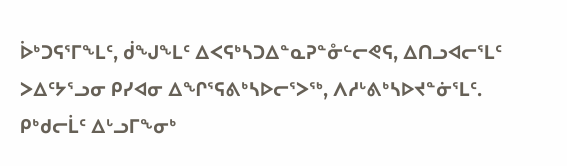ᐆᒃᑐᕋᕐᒥᖕᒪᑦ, ᑰᖑᖕᒪᑦ ᐃᐸᕋᒃᓴᑐᐃᓐᓇᕈᓐᓁᓪᓕᕙᕋ, ᐃᑎᓗᐊᓕᕐᒪᑦ ᐳᐃᑦᔭᕐᓗᓂ ᑭᓯᐊᓂ ᐃᖏᕐᕋᕕᒃᓴᐅᓕᕐᐳᖅ, ᐱᓱᒡᕕᒃᓴᐅᔪᓐᓃᕐᒪᑦ.
ᑭᒃᑯᓕᒫᑦ ᐃᒡᓗᒥᖕᓂᒃ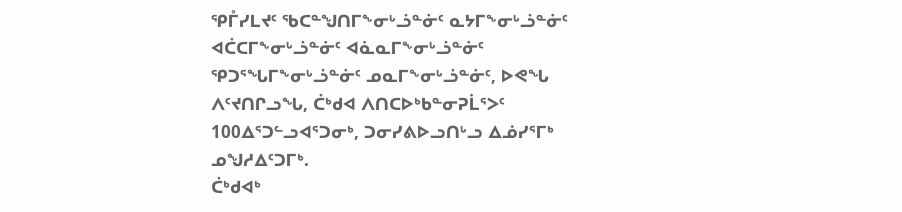ᕿᒤᓯᒪᔪᑦ ᖃᑕᓐᖑᑎᒥᖕᓂᒡᓘᓐᓃᑦ ᓇᔭᒥᖕᓂᒡᓘᓐᓃᑦ ᐊᑖᑕᒥᖕᓂᒡᓘᓐᓃᑦ ᐊᓈᓇᒥᖕᓂᒡᓘᓐᓃᑦ ᕿᑐᕐᖓᒥᖕᓂᒡᓘᓐᓃᑦ ᓄᓇᒥᖕᓂᒡᓘᓐᓃᑦ, ᐅᕙᖓ ᐱᑦᔪᑎᒋᓗᖓ, ᑖᒃᑯᐊ ᐱᑎᑕᐅᒃᑲᓐᓂᕈᒫᕐᐳᑦ 100ᐃᕐᑐᓪᓗᐊᕐᑐᓂᒃ, ᑐᓂᓯᕕᐅᓗᑎᒡᓗ ᐃᓅᓯᕐᒥᒃ ᓄᖑᓱᐃᑦᑐᒥᒃ.
ᑖᒃᑯᐊᒃ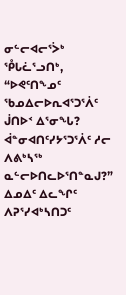ᓂᓪᓕᐊᓕᕐᐴᒃ ᕾᒐᓛᕐᓗᑎᒃ, “ᐅᕙᑦᑎᖕᓄᑦ ᖃᓄᐃᓕᐅᕆᐊᕐᑐᕐᐲᑦ ᒎᑎᐅᑉ ᐃᕐᓂᖓ? ᐋᓐᓂᐊᑎᑦᓯᔭᕐᑐᕐᐲᑦ ᓱᓕ ᐱᕕᒃᓴᖅ ᓇᓪᓕᐅᑎᓚᐅᕐᑎᓐᓇᒍ?”
ᐃᓄᐃᑦ ᐃᓚᖏᑦ ᐱᕈᕐᓯᐊᒃᓴᑎᑐᑦ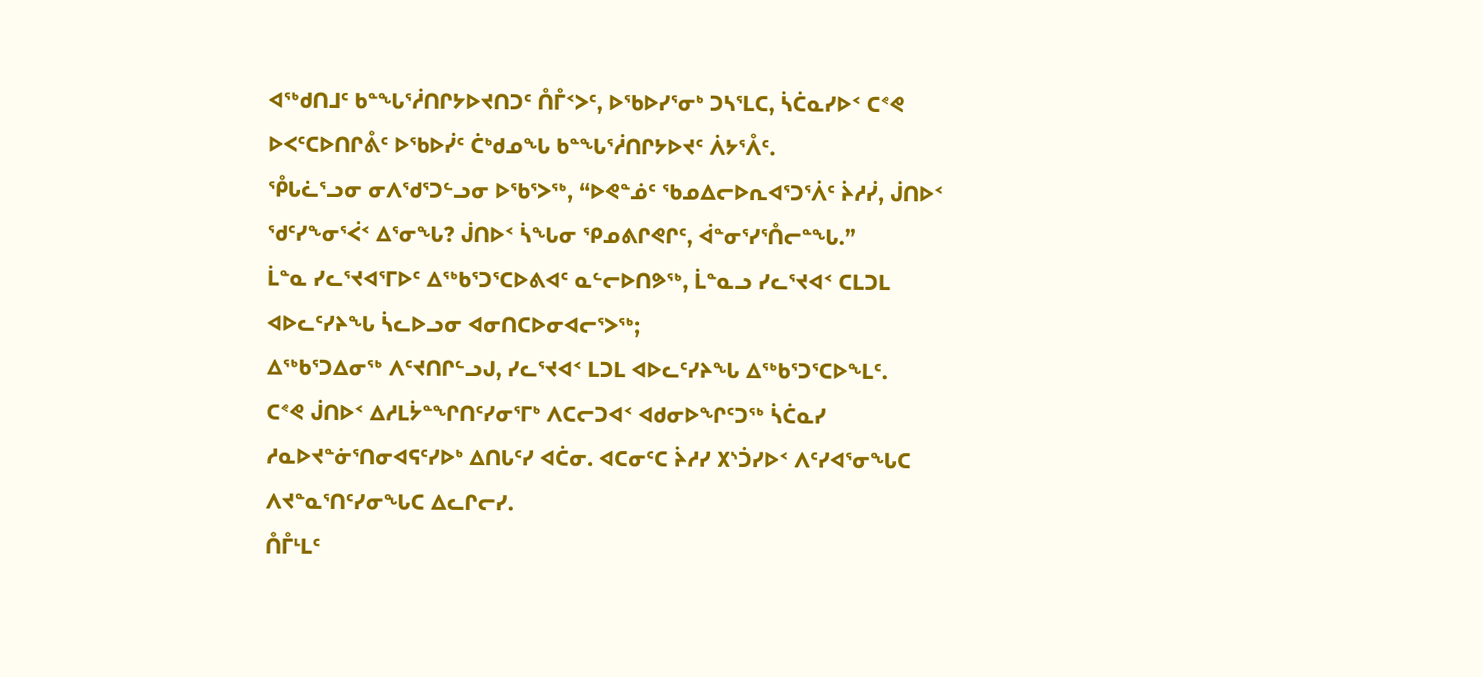ᐊᖅᑯᑎᒧᑦ ᑲᓐᖓᕐᓲᑎᒋᔭᐅᔪᑎᑐᑦ ᑍᒤᑉᐳᑦ, ᐅᖃᐅᓯᕐᓂᒃ ᑐᓴᕐᒪᑕ, ᓵᑖᓇᓯᐅᑉ ᑕᕝᕙ ᐅᐸᑦᑕᐅᑎᒋᕔᑦ ᐅᖃᐅᓰᑦ ᑖᒃᑯᓄᖓ ᑲᓐᖓᕐᓲᑎᒋᔭᐅᔪᑦ ᐲᔭᕐᐰᑦ.
ᕾᒐᓛᕐᓗᓂ ᓂᐱᖁᕐᑐᓪᓗᓂ ᐅᖃᕐᐳᖅ, “ᐅᕙᓐᓅᑦ ᖃᓄᐃᓕᐅᕆᐊᕐᑐᕐᐲᑦ ᔩᓱᓰ, ᒎᑎᐅᑉ ᖁᑦᓯᖕᓂᕐᐹᑉ ᐃᕐᓂᖓ? ᒎᑎᐅᑉ ᓵᖓᓂ ᕿᓄᕕᒋᕙᒋᑦ, ᐋᓐᓂᕐᓯᕐᑍᓕᓐᖓ.”
ᒫᓐᓇ ᓯᓚᕐᔪᐊᕐᒥᐅᑦ ᐃᖅᑲᕐᑐᕐᑕᐅᕕᐊᑦ ᓇᓪᓕᐅᑎᕗᖅ, ᒫᓐᓇᓗ ᓯᓚᕐᔪᐊᑉ ᑕᒪᑐᒪ ᐊᐅᓚᑦᓯᔨᖓ ᓵᓚᐅᓗᓂ ᐊᓂᑎᑕᐅᓂᐊᓕᕐᐳᖅ;
ᐃᖅᑲᕐᑐᐃᓂᖅ ᐱᑦᔪᑎᒋᓪᓗᒍ, ᓯᓚᕐᔪᐊᑉ ᒪᑐᒪ ᐊᐅᓚᑦᓯᔨᖓ ᐃᖅᑲᕐᑐᕐᑕᐅᖕᒪᑦ.
ᑕᕝᕙ ᒎᑎᐅᑉ ᐃᓱᒪᔮᓐᖏᑎᑦᓯᓂᕐᒥᒃ ᐱᑕᓕᑐᐊᑉ ᐊᑯᓂᐅᖏᑦᑐᖅ ᓵᑖᓇᓯ ᓱᓇᐅᔪᓐᓃᕐᑎᓂᐊᕋᑦᓯᐅᒃ ᐃᑎᒐᑦᓯ ᐊᑖᓂ. ᐊᑕᓂᑦᑕ ᔩᓱᓯ ᙭ᔅᑑᓯᐅᑉ ᐱᑦᓯᐊᕐᓂᖓᑕ ᐱᔪᓐᓇᕐᑎᑦᓯᓂᖓᑕ ᐃᓚᒋᓕᓯ.
ᑍᒤᒻᒪᑦ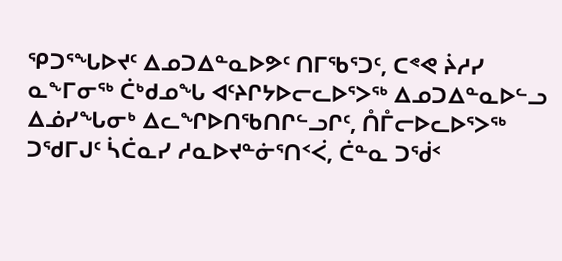ᕿᑐᕐᖓᐅᔪᑦ ᐃᓄᑐᐃᓐᓇᐅᕗᑦ ᑎᒥᖃᕐᑐᑦ, ᑕᕝᕙ ᔩᓱᓯ ᓇᖕᒥᓂᖅ ᑖᒃᑯᓄᖓ ᐊᑦᔨᒋᔭᐅᓕᓚᐅᕐᐳᖅ ᐃᓄᑐᐃᓐᓇᐅᓪᓗ ᐃᓅᓯᖓᓂᒃ ᐃᓚᖏᐅᑎᖃᑎᒋᓪᓗᒋᑦ, ᑍᒤᓕᐅᓚᐅᕐᐳᖅ ᑐᖁᒥᒍᑦ ᓵᑖᓇᓯ ᓱᓇᐅᔪᓐᓃᕐᑎᑉᐹ, ᑖᓐᓇ ᑐᖂᑉ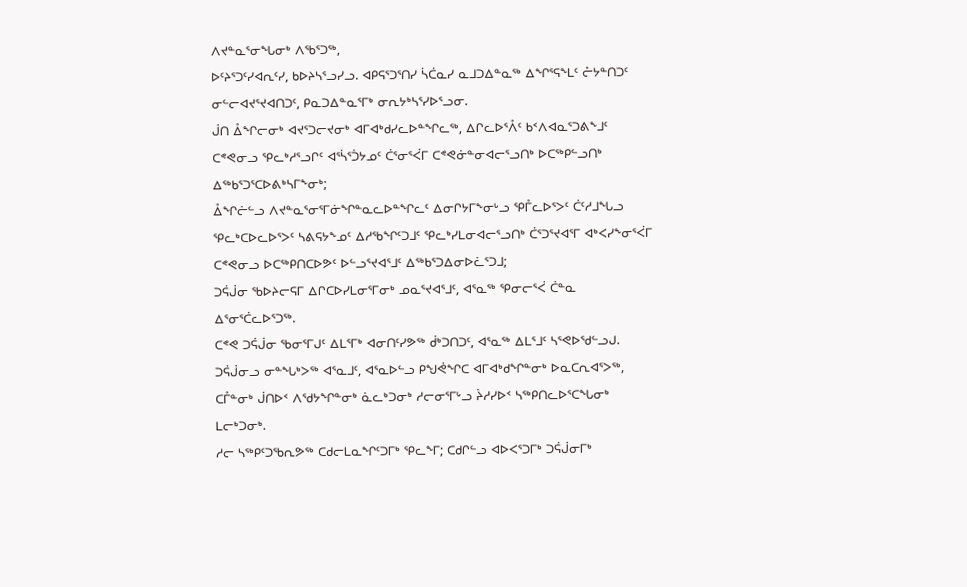ᐱᔪᓐᓇᕐᓂᖓᓂᒃ ᐱᖃᕐᑐᖅ,
ᐅᑦᔨᕐᑐᑦᓯᐊᕆᑦᓯ, ᑲᐅᔨᓴᕐᓗᓯᓗ. ᐊᑭᕋᕐᑐᕐᑎᓯ ᓵᑖᓇᓯ ᓇᒧᑐᐃᓐᓇᖅ ᐃᖏᕐᕋᖕᒪᑦ ᓔᔭᓐᑎᑐᑦ ᓂᓪᓕᐊᔪᕐᔪᐊᑎᑐᑦ, ᑭᓇᑐᐃᓐᓇᕐᒥᒃ ᓂᕆᔭᒃᓴᕐᓯᐅᕐᓗᓂ.
ᒎᑎ ᐂᖏᓕᓂᒃ ᐊᔪᕐᑐᓕᔪᓂᒃ ᐊᒥᐊᒃᑯᓯᓚᐅᓐᖏᓚᖅ, ᐃᒋᓚᐅᕐᐰᑦ ᑲᑉᐱᐊᓇᕐᑐᕕᖕᒧᑦ ᑕᕝᕙᓂᓗ ᕿᓚᒃᓱᕐᓗᒋᑦ ᐊᕐᓵᕐᑑᔭᓄᑦ ᑖᕐᓂᕐᐹᒥ ᑕᕝᕙᓃᓐᓂᐊᓕᕐᓗᑎᒃ ᐅᑕᖅᑭᓪᓗᑎᒃ ᐃᖅᑲᕐᑐᕐᑕᐅᕕᒃᓴᒥᖕᓂᒃ;
ᐂᖏᓖᓪᓗ ᐱᔪᓐᓇᕐᓂᕐᒥᓃᖏᓐᓇᓚᐅᓐᖏᓚᑦ ᐃᓂᒋᔭᒥᖕᓂᒡᓗ ᕿᒤᓚᐅᕐᐳᑦ ᑖᑦᓱᒧᖓᓗ ᕿᓚᒃᑕᐅᓚᐅᕐᐳᑦ ᓴᕕᕋᔭᖕᓄᑦ ᐃᓱᖃᖏᑦᑐᒧᑦ ᕿᓚᒃᓯᒪᓂᐊᓕᕐᓗᑎᒃ ᑖᕐᑐᕐᔪᐊᕐᒥ ᐊᒃᐸᓯᖕᓂᕐᐹᒥ ᑕᕝᕙᓂᓗ ᐅᑕᖅᑭᑎᑕᐅᕗᑦ ᐅᓪᓗᕐᔪᐊᕐᒧᑦ ᐃᖅᑲᕐᑐᐃᓂᐅᓛᕐᑐᒧ;
ᑐᕌᒎᓂ ᖃᐅᔨᓕᕋᒥ ᐃᒋᑕᐅᓯᒪᓂᕐᒥᓂᒃ ᓄᓇᕐᔪᐊᕐᒧᑦ, ᐊᕐᓇᖅ ᕿᓂᓕᕐᐹ ᑖᓐᓇ ᐃᕐᓂᕐᑖᓚᐅᕐᑐᖅ.
ᑕᕝᕙ ᑐᕌᒎᓂ ᖃᓂᕐᒥᒍᑦ ᐃᒪᕐᒥᒃ ᐊᓂᑎᑦᓯᕗᖅ ᑰᒃᑐᑎᑐᑦ, ᐊᕐᓇᖅ ᐃᒪᕐᒧᑦ ᓴᕐᕙᐅᖁᓪᓗᒍ.
ᑐᕌᒎᓂᓗ ᓂᓐᖓᒃᐳᖅ ᐊᕐᓇᒧᑦ, ᐊᕐᓇᐅᓪᓗ ᑭᖑᕚᖏᑕ ᐊᒥᐊᒃᑯᖏᓐᓂᒃ ᐅᓇᑕᕆᐊᕐᐳᖅ, ᑕᒤᓐᓂᒃ ᒎᑎᐅᑉ ᐱᖁᔭᖏᓐᓂᒃ ᓈᓚᒃᑐᓂᒃ ᓱᓕᓂᕐᒥᒡᓗ ᔩᓱᓯᐅᑉ ᓴᖅᑭᑎᓚᐅᕐᑕᖓᓂᒃ ᒪᓕᒃᑐᓂᒃ.
ᓱᓕ ᓴᖅᑭᑦᑐᖃᕆᕗᖅ ᑕᑯᓕᒪᓇᖏᑦᑐᒥᒃ ᕿᓚᖕᒥ; ᑕᑯᒋᓪᓗ ᐊᐅᐸᕐᑐᒥᒃ ᑐᕌᒎᓂᒥᒃ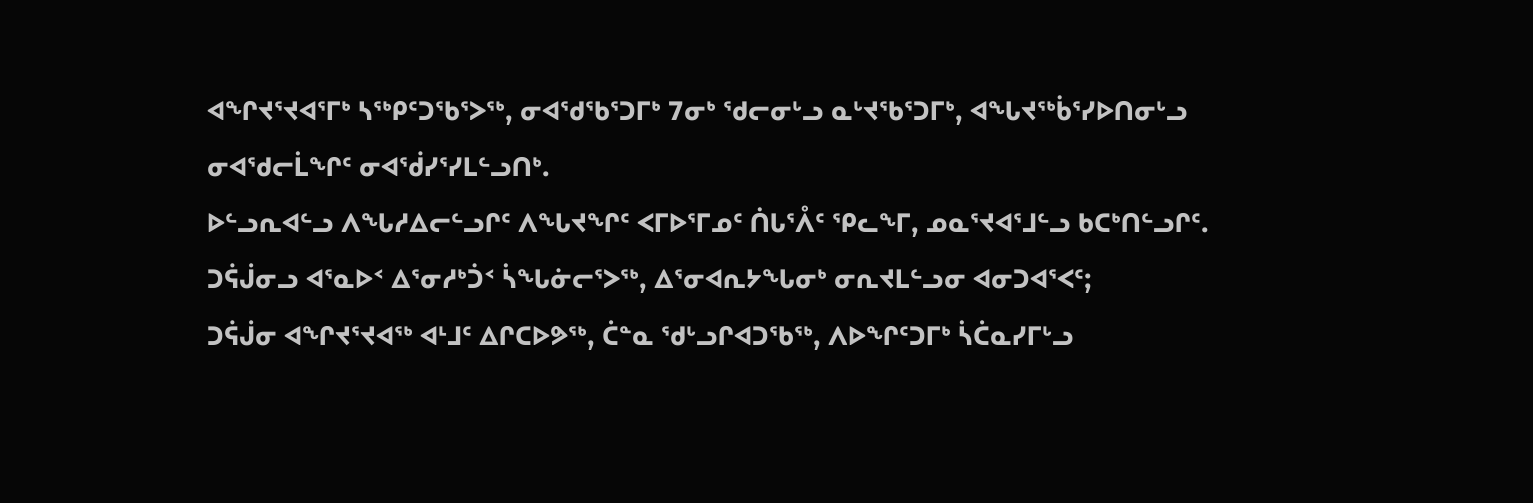ᐊᖏᔪᕐᔪᐊᕐᒥᒃ ᓴᖅᑭᑦᑐᖃᕐᐳᖅ, ᓂᐊᖁᖃᕐᑐᒥᒃ 7ᓂᒃ ᖁᓕᓂᒡᓗ ᓇᒡᔪᖃᕐᑐᒥᒃ, ᐊᖓᔪᖅᑳᕐᓯᐅᑎᓂᒡᓗ ᓂᐊᖁᓕᒫᖏᑦ ᓂᐊᖂᓯᕐᓯᒪᓪᓗᑎᒃ.
ᐅᓪᓗᕆᐊᓪᓗ ᐱᖓᓱᐃᓕᓪᓗᒋᑦ ᐱᖓᔪᖏᑦ ᐸᒥᐅᕐᒥᓄᑦ ᑏᒐᕐᐰᑦ ᕿᓚᖕᒥ, ᓄᓇᕐᔪᐊᕐᒧᓪᓗ ᑲᑕᒃᑎᓪᓗᒋᑦ. ᑐᕌᒎᓂᓗ ᐊᕐᓇᐅᑉ ᐃᕐᓂᓱᒃᑑᑉ ᓵᖓᓃᓕᕐᐳᖅ, ᐃᕐᓂᐊᕆᔭᖓᓂᒃ ᓂᕆᔪᒪᓪᓗᓂ ᐊᓂᑐᐊᕐᐸᑦ;
ᑐᕌᒎᓂ ᐊᖏᔪᕐᔪᐊᖅ ᐊᒻᒧᑦ ᐃᒋᑕᐅᕗᖅ, ᑖᓐᓇ ᖁᒡᓗᒋᐊᑐᖃᖅ, ᐱᐅᖏᑦᑐᒥᒃ ᓵᑖᓇᓯᒥᒡᓗ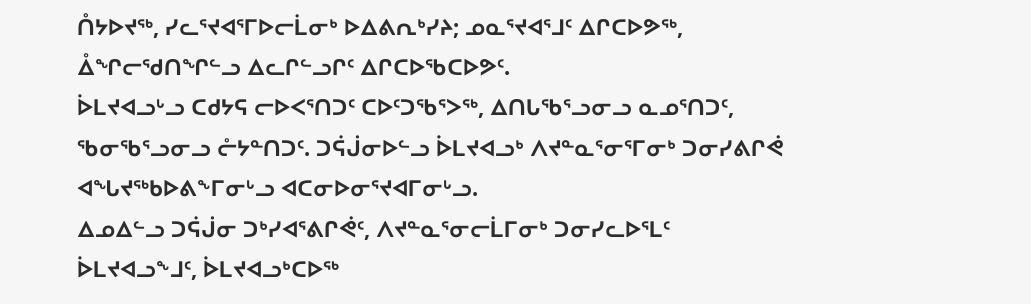ᑍᔭᐅᔪᖅ, ᓯᓚᕐᔪᐊᕐᒥᐅᓕᒫᓂᒃ ᐅᐃᕕᕆᒃᓯᔨ; ᓄᓇᕐᔪᐊᕐᒧᑦ ᐃᒋᑕᐅᕗᖅ, ᐂᖏᓕᖁᑎᖏᓪᓗ ᐃᓚᒋᓪᓗᒋᑦ ᐃᒋᑕᐅᖃᑕᐅᕗᑦ.
ᐆᒪᔪᐊᓗᒡᓗ ᑕᑯᔭᕋ ᓕᐅᐸᕐᑎᑐᑦ ᑕᐅᑦᑐᖃᕐᐳᖅ, ᐃᑎᒐᖃᕐᓗᓂᓗ ᓇᓄᕐᑎᑐᑦ, ᖃᓂᖃᕐᓗᓂᓗ ᓔᔭᓐᑎᑐᑦ. ᑐᕌᒎᓂᐅᓪᓗ ᐆᒪᔪᐊᓗᒃ ᐱᔪᓐᓇᕐᓂᕐᒥᓂᒃ ᑐᓂᓯᕕᒋᕚ ᐊᖓᔪᖅᑲᐅᕕᖕᒥᓂᒡᓗ ᐊᑕᓂᐅᓂᕐᔪᐊᒥᓂᒡᓗ.
ᐃᓄᐃᓪᓗ ᑐᕌᒎᓂ ᑐᒃᓯᐊᕐᕕᒋᕚᑦ, ᐱᔪᓐᓇᕐᓂᓕᒫᒥᓂᒃ ᑐᓂᓯᓚᐅᕐᒪᑦ ᐆᒪᔪᐊᓗᖕᒧᑦ, ᐆᒪᔪᐊᓗᒃᑕᐅᖅ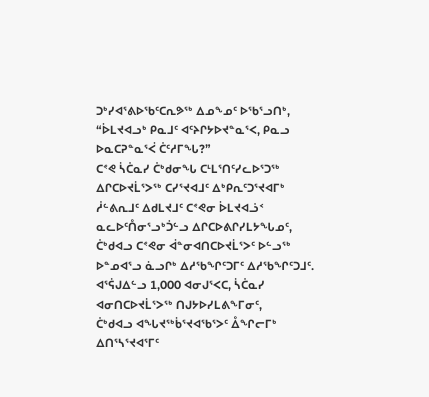ᑐᒃᓯᐊᕐᕕᐅᖃᑦᑕᕆᕗᖅ ᐃᓄᖕᓄᑦ ᐅᖃᕐᓗᑎᒃ, “ᐆᒪᔪᐊᓗᒃ ᑭᓇᒧᑦ ᐊᑦᔨᒋᔭᐅᔪᓐᓇᕐᐸ, ᑭᓇᓗ ᐅᓇᑕᕈᓐᓇᕐᐹ ᑖᑦᓱᒥᖓ?”
ᑕᕝᕙ ᓵᑖᓇᓯ ᑖᒃᑯᓂᖓ ᑕᒻᒪᕐᑎᑦᓯᓚᐅᕐᑐᖅ ᐃᒋᑕᐅᔪᒫᕐᐳᖅ ᑕᓯᕐᔪᐊᒧᑦ ᐃᒃᑭᕆᑦᑐᕐᔪᐊᒥᒃ ᓲᓪᕕᕆᒧᑦ ᐃᑯᒪᔪᒧᑦ ᑕᕝᕙᓂ ᐆᒪᔪᐊᓘᑉ ᓇᓚᐅᑦᑍᓂᕐᓗᒃᑑᓪᓗ ᐃᒋᑕᐅᕕᒋᓯᒪᔭᖓᓄᑦ, ᑖᒃᑯᐊᓗ ᑕᕝᕙᓂ ᐋᓐᓂᐊᑎᑕᐅᔪᒫᕐᐳᑦ ᐅᓪᓗᖅ ᐅᓐᓄᐊᕐᓗ ᓈᓗᒋᒃ ᐃᓱᖃᖏᑦᑐᒥᑦ ᐃᓱᖃᖏᑦᑐᒧᑦ.
ᐊᕐᕌᒍᐃᓪᓗ 1,000 ᐊᓂᒍᕐᐸᑕ, ᓵᑖᓇᓯ ᐊᓂᑎᑕᐅᔪᒫᕐᐳᖅ ᑎᒍᔭᐅᓯᒪᕕᖕᒥᓂᑦ,
ᑖᒃᑯᐊᓗ ᐊᖓᔪᖅᑳᕐᔪᐊᖃᕐᐳᑦ ᐂᖏᓕᒥᒃ ᐃᑎᕐᓴᕐᔪᐊᕐᒥᑦ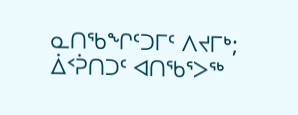ᓇᑎᖃᖏᑦᑐᒥᑦ ᐱᔪᒥᒃ; ᐄᑉᕉᑎᑐᑦ ᐊᑎᖃᕐᐳᖅ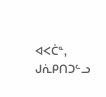ᐊᐸᑖᓐ, ᒍᕇᑭᑎᑐᓪᓗ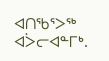ᐊᑎᖃᕐᐳᖅ ᐊᐴᓕᐊᓐᒥᒃ.